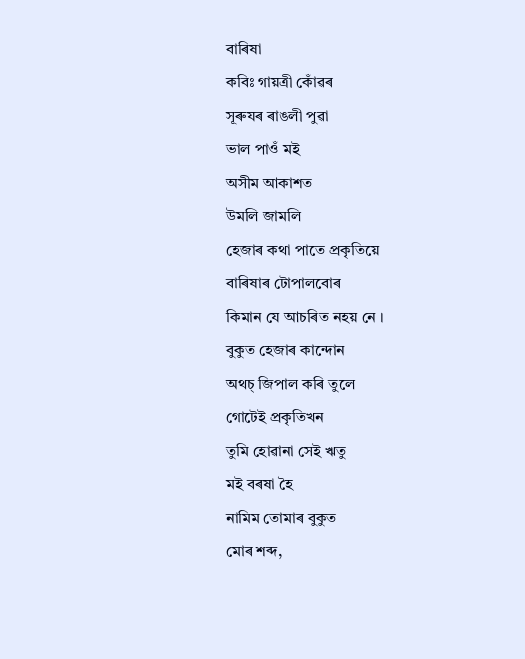বাৰিষা
কবিঃ গায়ত্ৰী কোঁৱৰ
সূৰুযৰ ৰাঙলী পুৱা
ভাল পাওঁ মই
অসীম আকাশত
উমলি জামলি
হেজাৰ কথা পাতে প্ৰকৃতিয়ে
বাৰিষাৰ টোপালবোৰ
কিমান যে আচৰিত নহয় নে ।
বুকুত হেজাৰ কান্দোন
অথচ্ জিপাল কৰি তুলে
গোটেই প্ৰকৃতিখন
তুমি হোৱানা সেই ঋতু
মই বৰষা হৈ
নামিম তোমাৰ বুকুত
মোৰ শব্দ,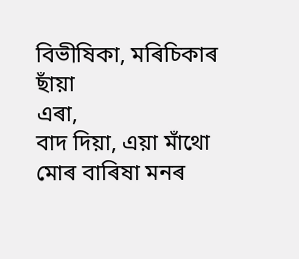বিভীষিকা, মৰিচিকাৰ ছাঁয়া
এৰা,
বাদ দিয়া, এয়া মাঁথো
মোৰ বাৰিষা মনৰ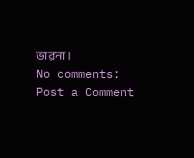ভাৱনা ।
No comments:
Post a Comment